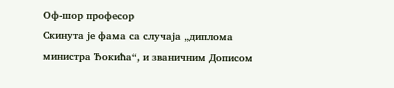Оф-шор професор
Скинута је фама са случаја „диплома министра Ђокића“, и званичним Дописом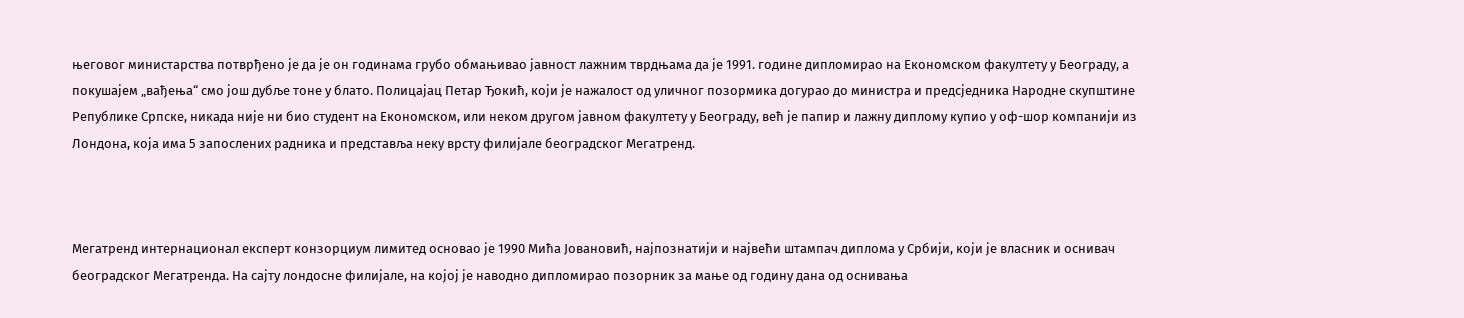његовог министарства потврђено је да је он годинама грубо обмањивао јавност лажним тврдњама да је 1991. године дипломирао на Економском факултету у Београду, а покушајем „вађења“ смо још дубље тоне у блато. Полицајац Петар Ђокић, који је нажалост од уличног позормика догурао до министра и предсједника Народне скупштине Републике Српске, никада није ни био студент на Економском, или неком другом јавном факултету у Београду, већ је папир и лажну диплому купио у оф-шор компанији из Лондона, која има 5 запослених радника и представља неку врсту филијале београдског Мегатренд.



Мегатренд интернационал експерт конзорциум лимитед основао је 1990 Мића Јовановић, најпознатији и највећи штампач диплома у Србији, који је власник и оснивач београдског Мегатренда. На сајту лондосне филијале, на којој је наводно дипломирао позорник за мање од годину дана од оснивања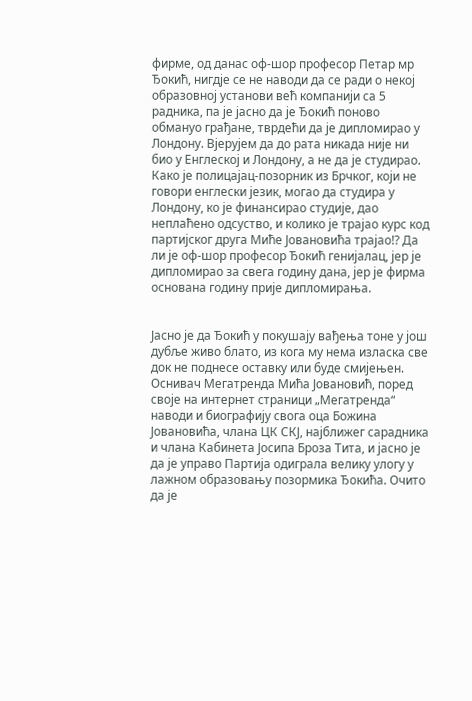фирме, од данас оф-шор професор Петар мр Ђокић, нигдје се не наводи да се ради о некој образовној установи већ компанији са 5 радника, па је јасно да је Ђокић поново обмануо грађане, тврдећи да је дипломирао у Лондону. Вјерујем да до рата никада није ни био у Енглеској и Лондону, а не да је студирао. Како је полицајац-позорник из Брчког, који не говори енглески језик, могао да студира у Лондону, ко је финансирао студије, дао неплаћено одсуство, и колико је трајао курс код партијског друга Миће Јовановића трајао!? Да ли је оф-шор професор Ђокић генијалац, јер је дипломирао за свега годину дана, јер је фирма основана годину прије дипломирања.


Јасно је да Ђокић у покушају вађења тоне у још дубље живо блато, из кога му нема изласка све док не поднесе оставку или буде смијењен. Оснивач Мегатренда Мића Јовановић, поред своје на интернет страници „Мегатренда“ наводи и биографију свога оца Божина Јовановића, члана ЦК СКЈ, најближег сарадника и члана Кабинета Јосипа Броза Тита, и јасно је да је управо Партија одиграла велику улогу у лажном образовању позормика Ђокића. Очито да је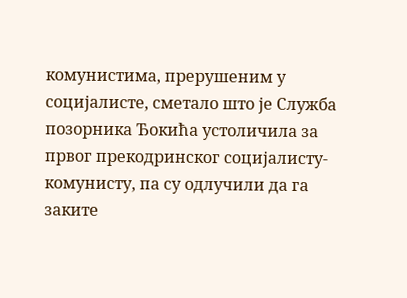комунистима, прерушеним у социјалисте, сметало што је Служба позорника Ђокића устоличила за првог прекодринског социјалисту-комунисту, па су одлучили да га заките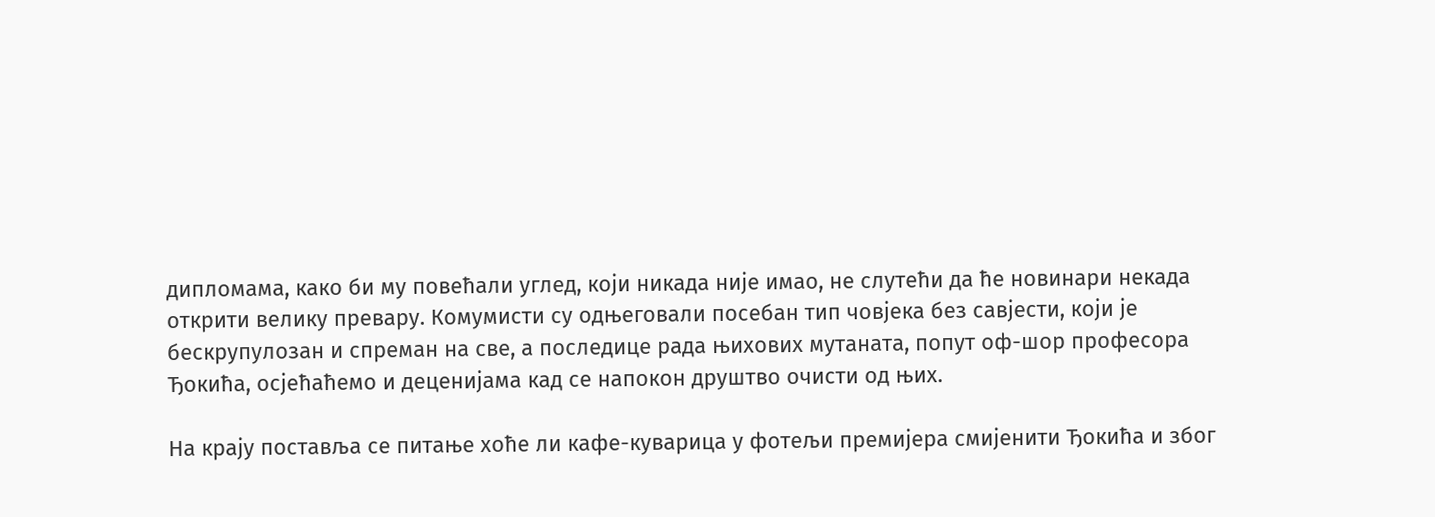дипломама, како би му повећали углед, који никада није имао, не слутећи да ће новинари некада открити велику превару. Комумисти су одњеговали посебан тип човјека без савјести, који је бескрупулозан и спреман на све, а последице рада њихових мутаната, попут оф-шор професора Ђокића, осјећаћемо и деценијама кад се напокон друштво очисти од њих.

На крају поставља се питање хоће ли кафе-куварица у фотељи премијера смијенити Ђокића и због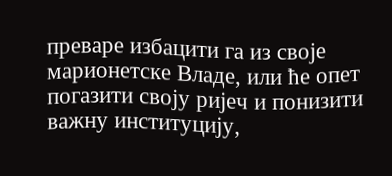преваре избацити га из своје марионетске Владе, или ће опет погазити своју ријеч и понизити важну институцију,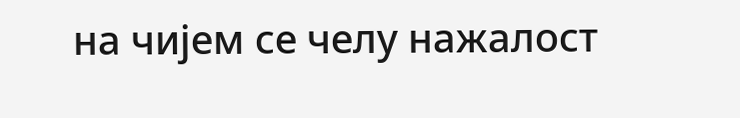на чијем се челу нажалост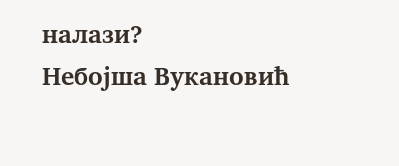налази?
Небојша Вукановић